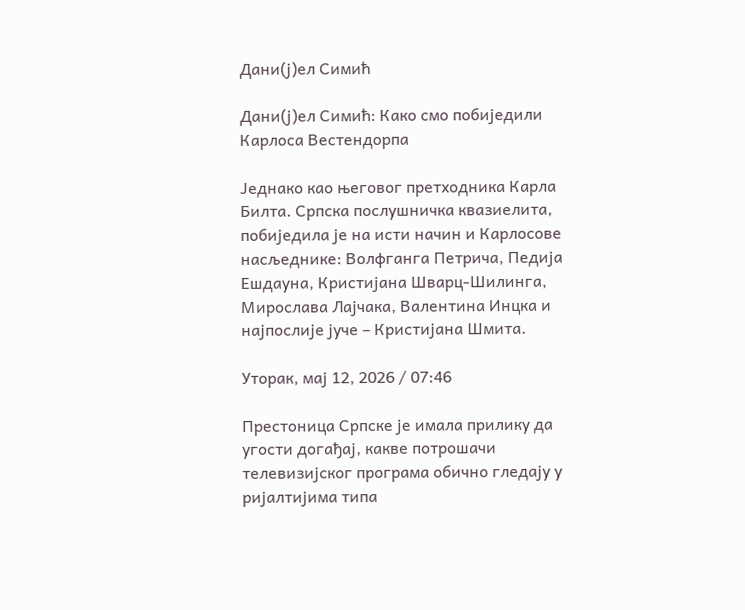Дани(ј)ел Симић

Дани(ј)ел Симић: Како смо побиједили Карлоса Вестендорпа

Једнако као његовог претходника Карла Билта. Српска послушничка квазиелита, побиједила је на исти начин и Карлосове насљеднике: Волфганга Петрича, Педија Ешдауна, Кристијана Шварц-Шилинга, Мирослава Лајчака, Валентина Инцка и најпослије јуче – Кристијана Шмита.

Уторак, мај 12, 2026 / 07:46

Престоница Српске је имала прилику да угости догађај, какве потрошачи телевизијског програма обично гледају у ријалтијима типа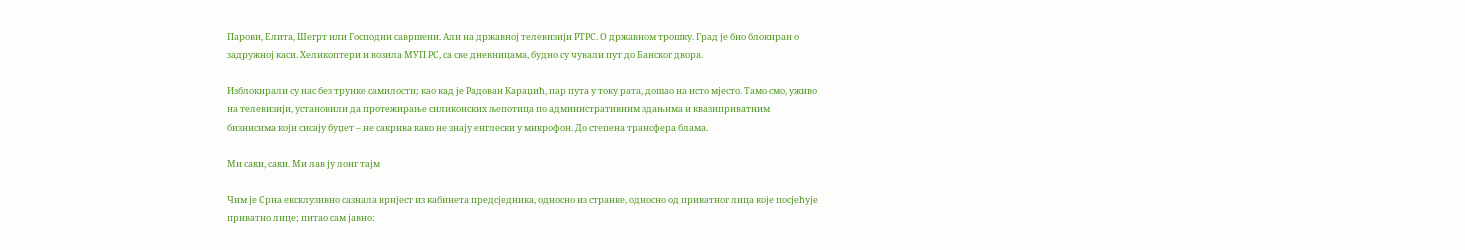Парови, Елита, Шегрт или Господин савршени. Али на државној телевизији РТРС. О државном трошку. Град је био блокиран о задружној каси. Хеликоптери и возила МУП РС, са све дневницама, будно су чували пут до Банског двора.

Изблокирали су нас без трунке самилости; као кад је Радован Караџић, пар пута у току рата, дошао на исто мјесто. Тамо смо, уживо на телевизији, установили да протежирање силиконских љепотица по административним здањима и квазиприватним бизнисима који сисају буџет – не сакрива како не знају енглески у микрофон. До степена трансфера блама.

Ми саки, саки. Ми лав ју лонг тајм

Чим је Срна ексклузивно сазнала вријест из кабинета предсједника, односно из странке, односно од приватног лица које посјећује приватно лице; питао сам јавно: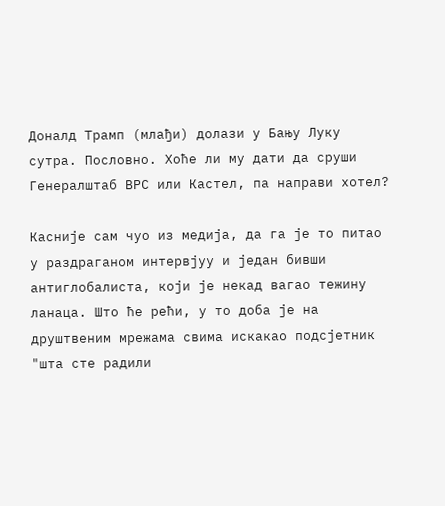Доналд Трамп (млађи) долази у Бању Луку сутра. Пословно. Хоће ли му дати да сруши Генералштаб ВРС или Кастел, па направи хотел?

Касније сам чуо из медија, да га је то питао у раздраганом интервјуу и један бивши антиглобалиста, који је некад вагао тежину ланаца. Што ће рећи, у то доба је на друштвеним мрежама свима искакао подсјетник "шта сте радили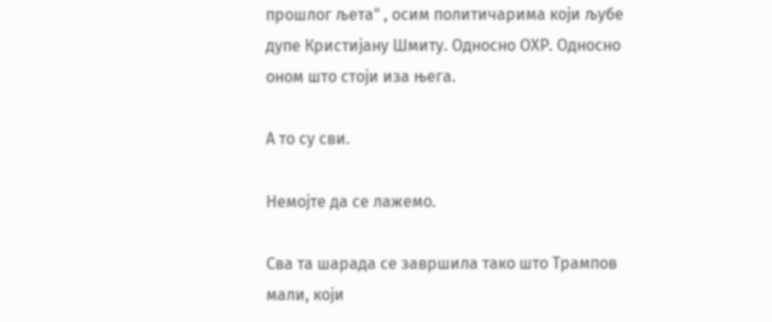прошлог љета" , осим политичарима који љубе дупе Кристијану Шмиту. Односно ОХР. Односно оном што стоји иза њега.

А то су сви.

Немојте да се лажемо.

Сва та шарада се завршила тако што Трампов мали, који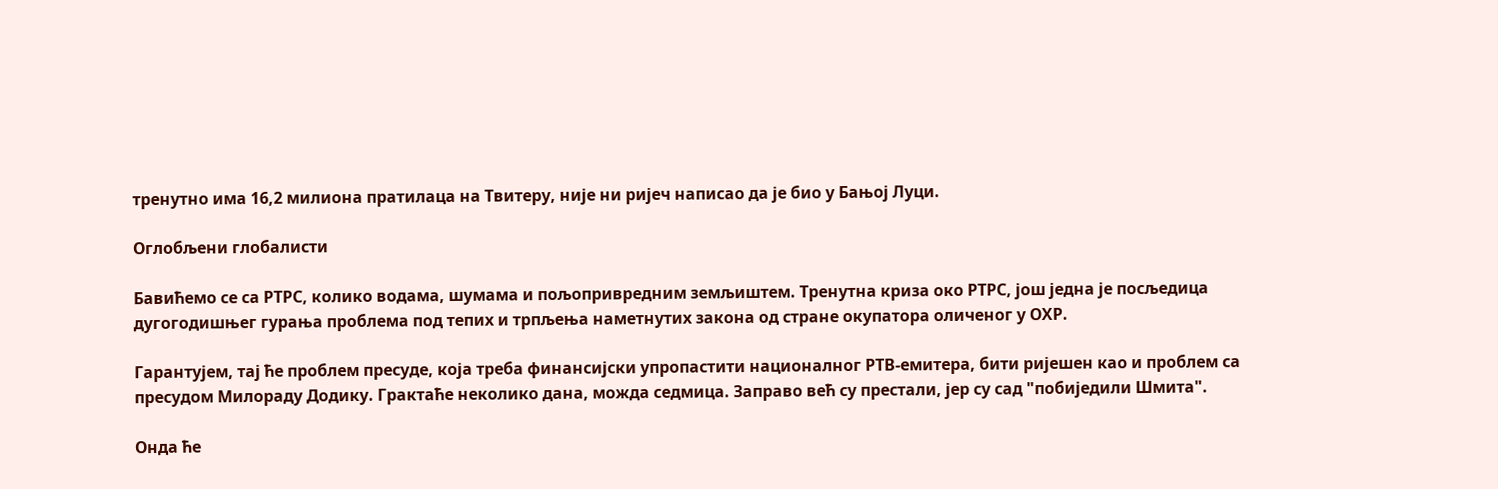тренутно има 16,2 милиона пратилаца на Твитеру, није ни ријеч написао да је био у Бањој Луци.

Оглобљени глобалисти

Бавићемо се са РТРС, колико водама, шумама и пољопривредним земљиштем. Тренутна криза око РТРС, још једна је посљедица дугогодишњег гурања проблема под тепих и трпљења наметнутих закона од стране окупатора оличеног у ОХР.

Гарантујем, тај ће проблем пресуде, која треба финансијски упропастити националног РТВ-емитера, бити ријешен као и проблем са пресудом Милораду Додику. Грактаће неколико дана, можда седмица. Заправо већ су престали, јер су сад "побиједили Шмита".

Онда ће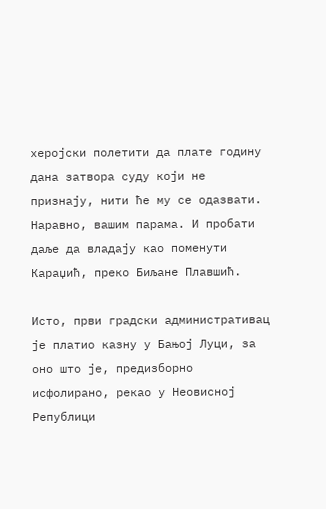херојски полетити да плате годину дана затвора суду који не признају, нити ће му се одазвати. Наравно, вашим парама. И пробати даље да владају као поменути Караџић, преко Биљане Плавшић.

Исто, први градски административац је платио казну у Бањој Луци, за оно што је, предизборно исфолирано, рекао у Неовисној Републици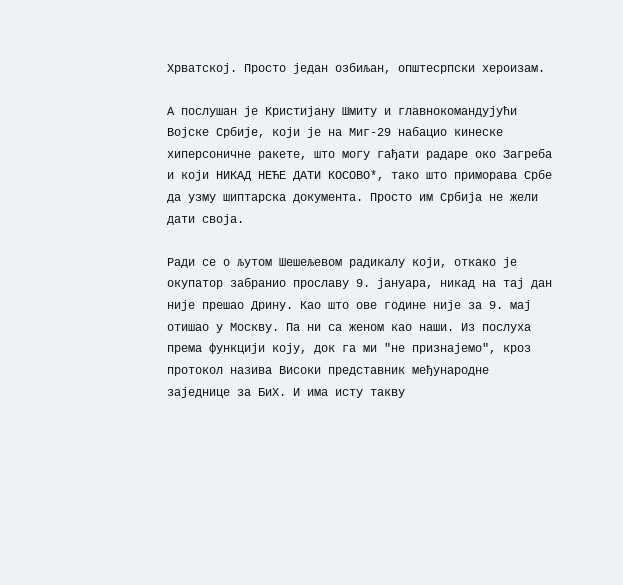Хрватској. Просто један озбиљан, општесрпски хероизам.

А послушан је Кристијану Шмиту и главнокомандујући Војске Србије, који је на Миг-29 набацио кинеске хиперсоничне ракете, што могу гађати радаре око Загреба и који НИКАД НЕЋЕ ДАТИ КОСОВО*, тако што приморава Србе да узму шиптарска документа. Просто им Србија не жели дати своја.

Ради се о љутом Шешељевом радикалу који, откако је окупатор забранио прославу 9. јануара, никад на тај дан није прешао Дрину. Као што ове године није за 9. мај отишао у Москву. Па ни са женом као наши. Из послуха према функцији коју, док га ми "не признајемо", кроз протокол назива Високи представник међународне заједнице за БиХ. И има исту такву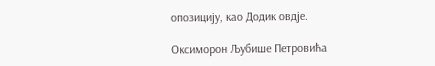опозицију, као Додик овдје.

Оксиморон Љубише Петровића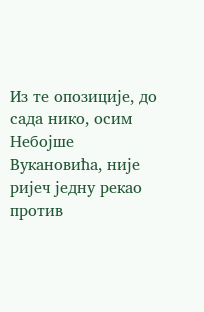Из те опозиције, до сада нико, осим Небојше Вукановића, није ријеч једну рекао против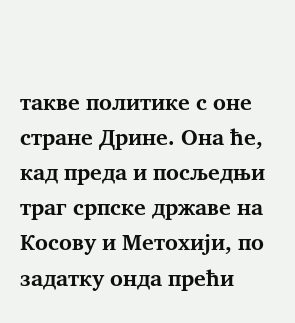такве политике с оне стране Дрине. Она ће, кад преда и посљедњи траг српске државе на Косову и Метохији, по задатку онда прећи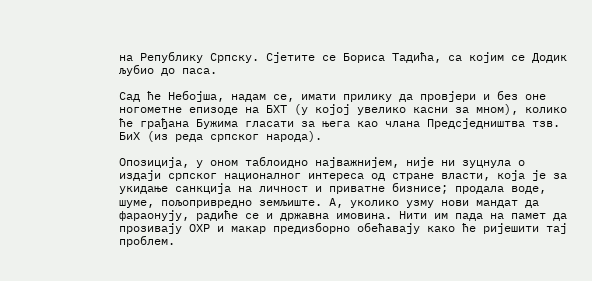на Републику Српску. Сјетите се Бориса Тадића, са којим се Додик љубио до паса.

Сад ће Небојша, надам се, имати прилику да провјери и без оне ногометне епизоде на БХТ (у којој увелико касни за мном), колико ће грађана Бужима гласати за њега као члана Предсједништва тзв. БиХ (из реда српског народа).

Опозиција, у оном таблоидно најважнијем, није ни зуцнула о издаји српског националног интереса од стране власти, која је за укидање санкција на личност и приватне бизнисе; продала воде, шуме, пољопривредно земљиште. А, уколико узму нови мандат да фараонују, радиће се и државна имовина. Нити им пада на памет да прозивају ОХР и макар предизборно обећавају како ће ријешити тај проблем.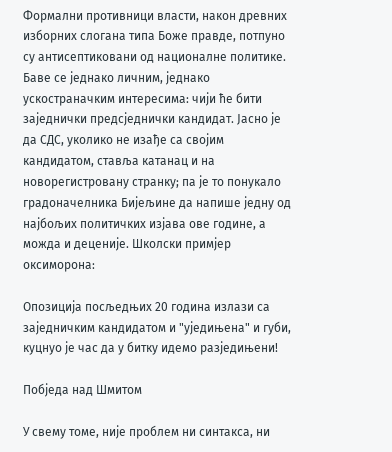Формални противници власти, након древних изборних слогана типа Боже правде, потпуно су антисептиковани од националне политике. Баве се једнако личним, једнако ускостраначким интересима: чији ће бити заједнички предсједнички кандидат. Јасно је да СДС, уколико не изађе са својим кандидатом, ставља катанац и на новорегистровану странку; па је то понукало градоначелника Бијељине да напише једну од најбољих политичких изјава ове године, а можда и деценије. Школски примјер оксиморона:

Опозиција посљедњих 20 година излази са заједничким кандидатом и "уједињена" и губи, куцнуо је час да у битку идемо разједињени!

Побједа над Шмитом

У свему томе, није проблем ни синтакса, ни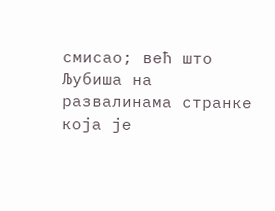смисао; већ што Љубиша на развалинама странке која је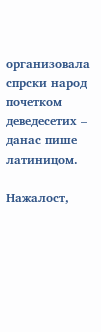организовала спрски народ почетком деведесетих – данас пише латиницом.

Нажалост,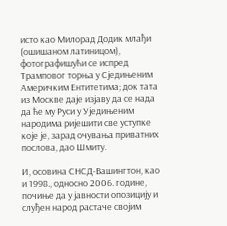исто као Милорад Додик млађи (ошишаном латиницом), фотографишући се испред Трамповог торња у Сједињеним Америчким Ентитетима; док тата из Москве даје изјаву да се нада да ће му Руси у Уједињеним народима ријешити све уступке које је, зарад очувања приватних послова, дао Шмиту.

И, осовина СНСД-Вашингтон, као и 1998., односно 2006. године, почиње да у јавности опозицију и слуђен народ растаче својим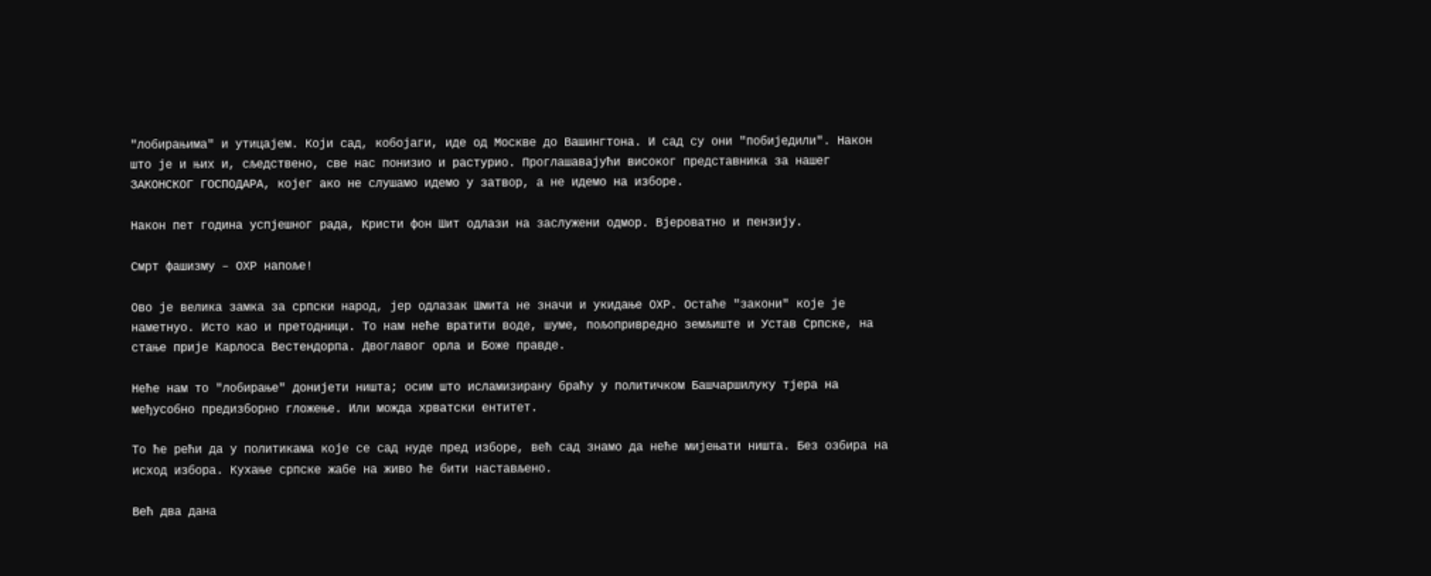"лобирањима" и утицајем. Који сад, кобојаги, иде од Москве до Вашингтона. И сад су они "побиједили". Након што је и њих и, сљедствено, све нас понизио и растурио. Проглашавајући високог представника за нашег ЗАКОНСКОГ ГОСПОДАРА, којег ако не слушамо идемо у затвор, а не идемо на изборе.

Након пет година успјешног рада, Кристи фон Шит одлази на заслужени одмор. Вјероватно и пензију.

Смрт фашизму – ОХР напоље!

Ово је велика замка за српски народ, јер одлазак Шмита не значи и укидање ОХР. Остаће "закони" које је наметнуо. Исто као и претодници. То нам неће вратити воде, шуме, пољопривредно земљиште и Устав Српске, на стање прије Карлоса Вестендорпа. Двоглавог орла и Боже правде.

Неће нам то "лобирање" донијети ништа; осим што исламизирану браћу у политичком Башчаршилуку тјера на међусобно предизборно гложење. Или можда хрватски ентитет.

То ће рећи да у политикама које се сад нуде пред изборе, већ сад знамо да неће мијењати ништа. Без озбира на исход избора. Кухање српске жабе на живо ће бити настављено.

Већ два дана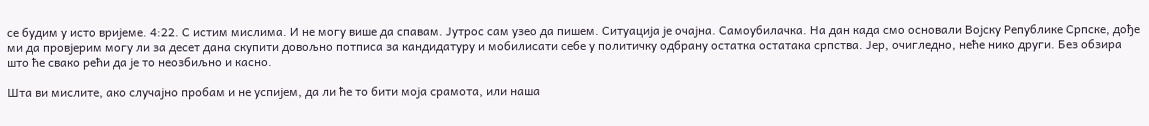се будим у исто вријеме. 4:22. С истим мислима. И не могу више да спавам. Јутрос сам узео да пишем. Ситуација је очајна. Самоубилачка. На дан када смо основали Војску Републике Српске, дође ми да провјерим могу ли за десет дана скупити довољно потписа за кандидатуру и мобилисати себе у политичку одбрану остатка остатака српства. Јер, очигледно, неће нико други. Без обзира што ће свако рећи да је то неозбиљно и касно.

Шта ви мислите, ако случајно пробам и не успијем, да ли ће то бити моја срамота, или наша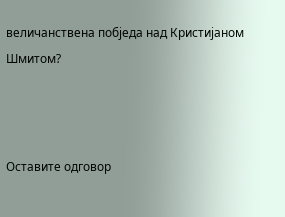величанствена побједа над Кристијаном Шмитом?



Оставите одговор